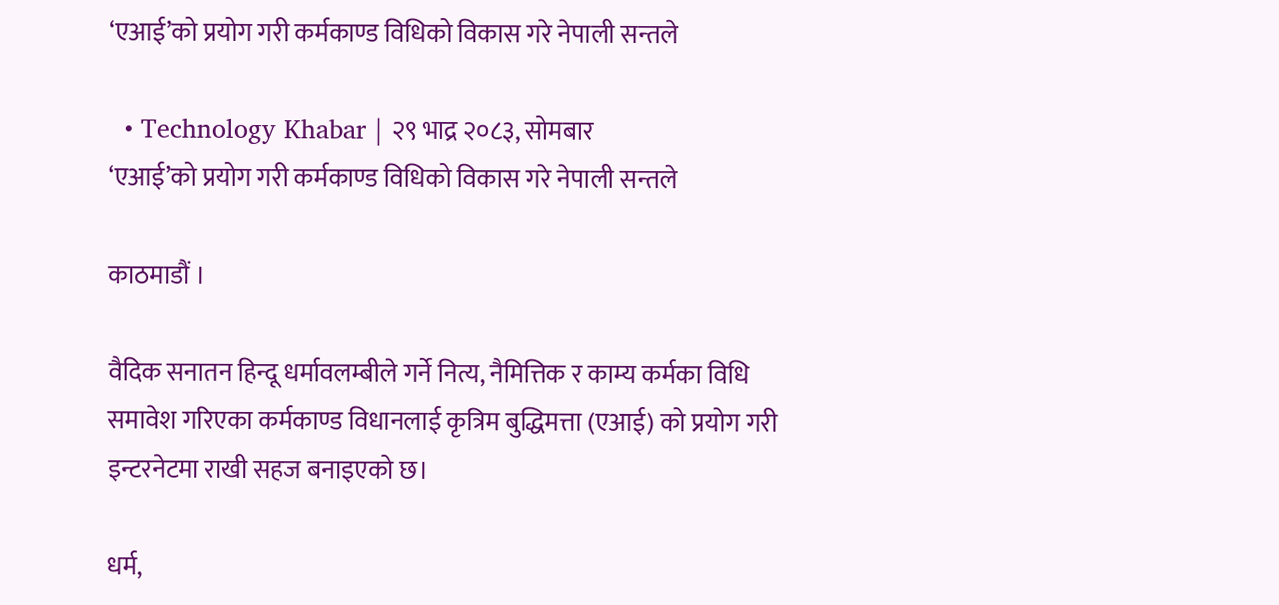‘एआई’को प्रयोग गरी कर्मकाण्ड विधिको विकास गरे नेपाली सन्तले

  • Technology Khabar | २९ भाद्र २०८३, सोमबार
‘एआई’को प्रयोग गरी कर्मकाण्ड विधिको विकास गरे नेपाली सन्तले

काठमाडौं ।

वैदिक सनातन हिन्दू धर्मावलम्बीले गर्ने नित्य, नैमित्तिक र काम्य कर्मका विधि समावेश गरिएका कर्मकाण्ड विधानलाई कृत्रिम बुद्धिमत्ता (एआई) को प्रयोग गरी इन्टरनेटमा राखी सहज बनाइएको छ।

धर्म,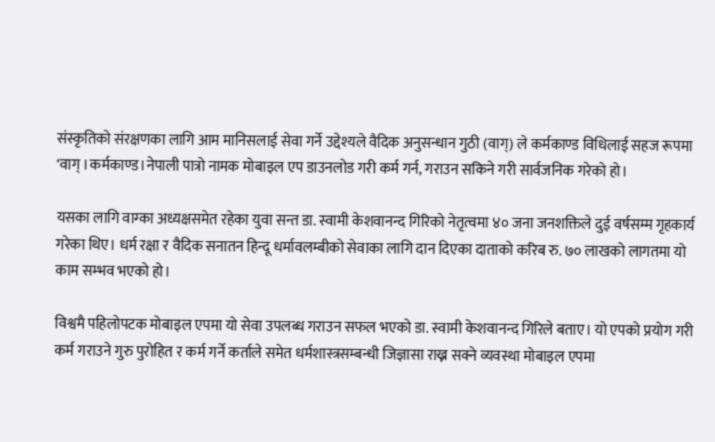संस्कृतिको संरक्षणका लागि आम मानिसलाई सेवा गर्ने उद्देश्यले वैदिक अनुसन्धान गुठी (वाग्) ले कर्मकाण्ड विधिलाई सहज रूपमा ‘वाग् ।कर्मकाण्ड।नेपाली पात्रो नामक मोबाइल एप डाउनलोड गरी कर्म गर्न, गराउन सकिने गरी सार्वजनिक गरेको हो।

यसका लागि वाग्का अध्यक्षसमेत रहेका युवा सन्त डा. स्वामी केशवानन्द गिरिको नेतृत्वमा ४० जना जनशक्तिले दुई वर्षसम्म गृहकार्य गरेका थिए। धर्म रक्षा र वैदिक सनातन हिन्दू धर्मावलम्बीको सेवाका लागि दान दिएका दाताको करिब रु. ७० लाखको लागतमा यो काम सम्भव भएको हो।

विश्वमै पहिलोपटक मोबाइल एपमा यो सेवा उपलब्ध गराउन सफल भएको डा. स्वामी केशवानन्द गिरिले बताए। यो एपको प्रयोग गरी कर्म गराउने गुरु पुरोहित र कर्म गर्ने कर्ताले समेत धर्मशास्त्रसम्बन्धी जिज्ञासा राख्न सक्ने व्यवस्था मोबाइल एपमा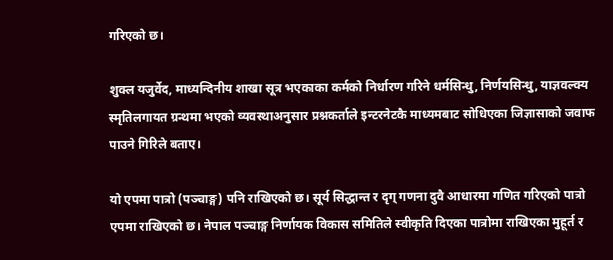गरिएको छ।

शुक्ल यजुर्वेद, माध्यन्दिनीय शाखा सूत्र भएकाका कर्मको निर्धारण गरिने धर्मसिन्धु, निर्णयसिन्धु, याज्ञवल्क्य स्मृतिलगायत ग्रन्थमा भएको व्यवस्थाअनुसार प्रश्नकर्ताले इन्टरनेटकै माध्यमबाट सोधिएका जिज्ञासाको जवाफ पाउने गिरिले बताए।

यो एपमा पात्रो (पञ्चाङ्ग) पनि राखिएको छ। सूर्य सिद्धान्त र दृग् गणना दुवै आधारमा गणित गरिएको पात्रो एपमा राखिएको छ। नेपाल पञ्चाङ्ग निर्णायक विकास समितिले स्वीकृति दिएका पात्रोमा राखिएका मुहूर्त र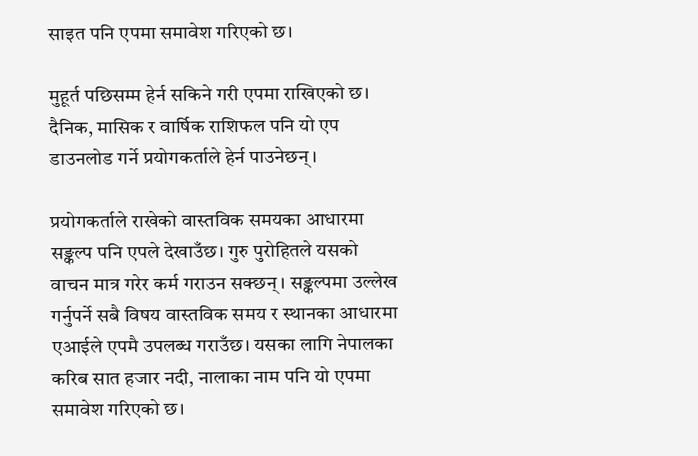साइत पनि एपमा समावेश गरिएको छ।

मुहूर्त पछिसम्म हेर्न सकिने गरी एपमा राखिएको छ। दैनिक, मासिक र वार्षिक राशिफल पनि यो एप डाउनलोड गर्ने प्रयोगकर्ताले हेर्न पाउनेछन्।

प्रयोगकर्ताले राखेको वास्तविक समयका आधारमा सङ्कल्प पनि एपले देखाउँछ। गुरु पुरोहितले यसको वाचन मात्र गरेर कर्म गराउन सक्छन्। सङ्कल्पमा उल्लेख गर्नुपर्ने सबै विषय वास्तविक समय र स्थानका आधारमा एआईले एपमै उपलब्ध गराउँछ। यसका लागि नेपालका करिब सात हजार नदी, नालाका नाम पनि यो एपमा समावेश गरिएको छ।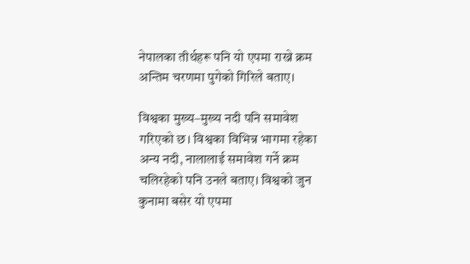नेपालका तीर्थहरू पनि यो एपमा राख्ने क्रम अन्तिम चरणमा पुगेको गिरिले बताए।

विश्वका मुख्य–मुख्य नदी पनि समावेश गरिएको छ। विश्वका विभिन्न भागमा रहेका अन्य नदी, नालालाई समावेश गर्ने क्रम चलिरहेको पनि उनले बताए। विश्वको जुन कुनामा बसेर यो एपमा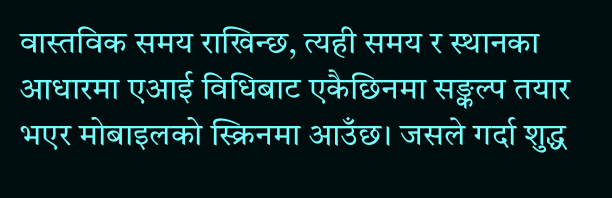वास्तविक समय राखिन्छ, त्यही समय र स्थानका आधारमा एआई विधिबाट एकैछिनमा सङ्कल्प तयार भएर मोबाइलको स्क्रिनमा आउँछ। जसले गर्दा शुद्ध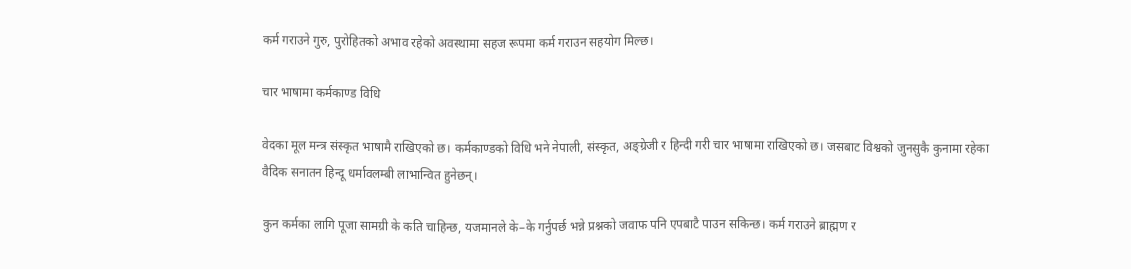कर्म गराउने गुरु, पुरोहितको अभाव रहेको अवस्थामा सहज रूपमा कर्म गराउन सहयोग मिल्छ।

चार भाषामा कर्मकाण्ड विधि

वेदका मूल मन्त्र संस्कृत भाषामै राखिएको छ। कर्मकाण्डको विधि भने नेपाली, संस्कृत, अङ्ग्रेजी र हिन्दी गरी चार भाषामा राखिएको छ। जसबाट विश्वको जुनसुकै कुनामा रहेका वैदिक सनातन हिन्दू धर्मावलम्बी लाभान्वित हुनेछन्।

कुन कर्मका लागि पूजा सामग्री के कति चाहिन्छ, यजमानले के–के गर्नुपर्छ भन्ने प्रश्नको जवाफ पनि एपबाटै पाउन सकिन्छ। कर्म गराउने ब्राह्मण र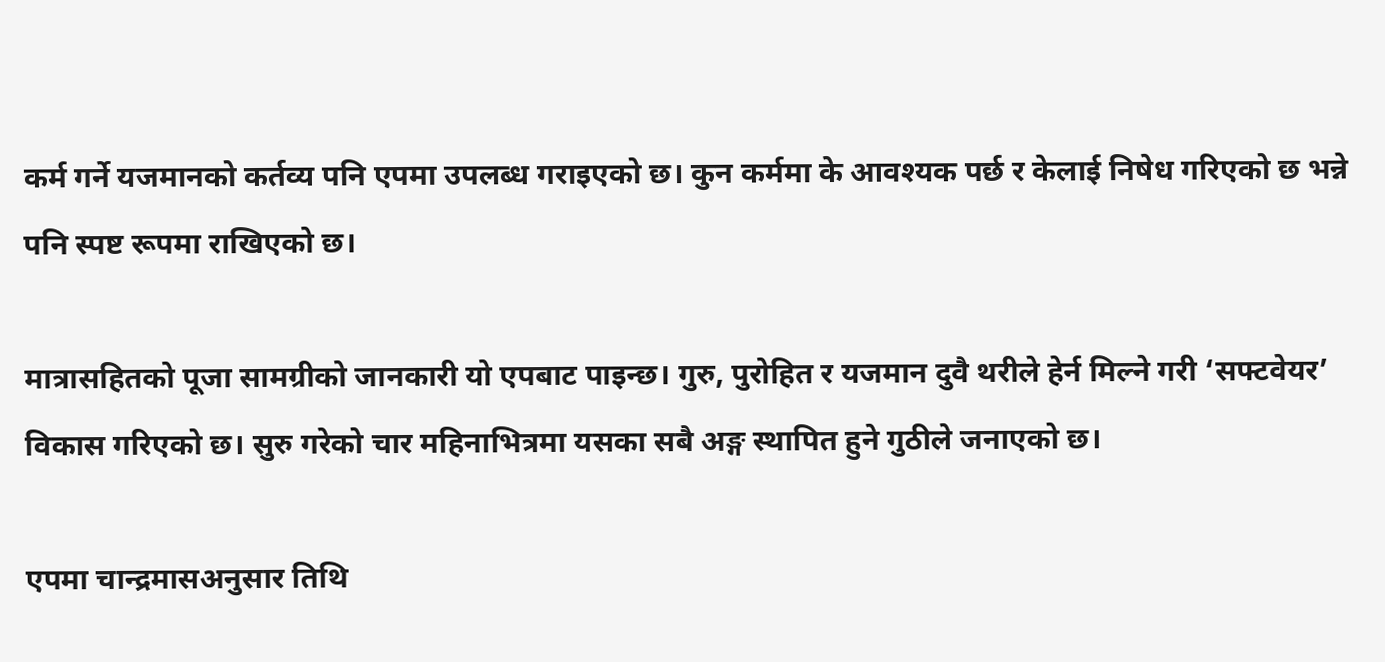कर्म गर्ने यजमानको कर्तव्य पनि एपमा उपलब्ध गराइएको छ। कुन कर्ममा के आवश्यक पर्छ र केलाई निषेध गरिएको छ भन्ने पनि स्पष्ट रूपमा राखिएको छ।

मात्रासहितको पूजा सामग्रीको जानकारी यो एपबाट पाइन्छ। गुरु, पुरोहित र यजमान दुवै थरीले हेर्न मिल्ने गरी ‘सफ्टवेयर’ विकास गरिएको छ। सुरु गरेको चार महिनाभित्रमा यसका सबै अङ्ग स्थापित हुने गुठीले जनाएको छ।

एपमा चान्द्रमासअनुसार तिथि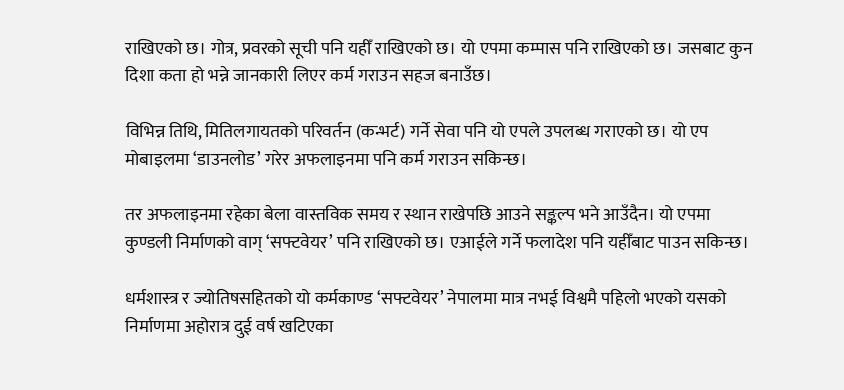राखिएको छ। गोत्र, प्रवरको सूची पनि यहीँ राखिएको छ। यो एपमा कम्पास पनि राखिएको छ। जसबाट कुन दिशा कता हो भन्ने जानकारी लिएर कर्म गराउन सहज बनाउँछ।

विभिन्न तिथि, मितिलगायतको परिवर्तन (कन्भर्ट) गर्ने सेवा पनि यो एपले उपलब्ध गराएको छ। यो एप मोबाइलमा ‘डाउनलोड’ गरेर अफलाइनमा पनि कर्म गराउन सकिन्छ।

तर अफलाइनमा रहेका बेला वास्तविक समय र स्थान राखेपछि आउने सङ्कल्प भने आउँदैन। यो एपमा कुण्डली निर्माणको वाग् ‘सफ्टवेयर’ पनि राखिएको छ। एआईले गर्ने फलादेश पनि यहीँबाट पाउन सकिन्छ।

धर्मशास्त्र र ज्योतिषसहितको यो कर्मकाण्ड ‘सफ्टवेयर’ नेपालमा मात्र नभई विश्वमै पहिलो भएको यसको निर्माणमा अहोरात्र दुई वर्ष खटिएका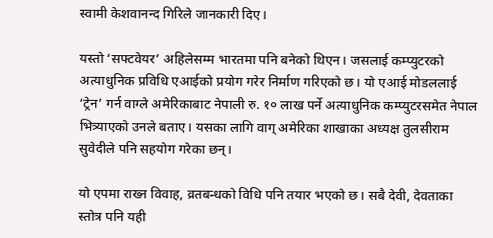स्वामी केशवानन्द गिरिले जानकारी दिए।

यस्तो ‘सफ्टवेयर’ अहिलेसम्म भारतमा पनि बनेको थिएन। जसलाई कम्प्युटरको अत्याधुनिक प्रविधि एआईको प्रयोग गरेर निर्माण गरिएको छ। यो एआई मोडललाई ‘ट्रेन’ गर्न वाग्ले अमेरिकाबाट नेपाली रु. १० लाख पर्ने अत्याधुनिक कम्प्युटरसमेत नेपाल भित्र्याएको उनले बताए। यसका लागि वाग् अमेरिका शाखाका अध्यक्ष तुलसीराम सुवेदीले पनि सहयोग गरेका छन्।

यो एपमा राख्न विवाह, व्रतबन्धको विधि पनि तयार भएको छ। सबै देवी, देवताका स्तोत्र पनि यही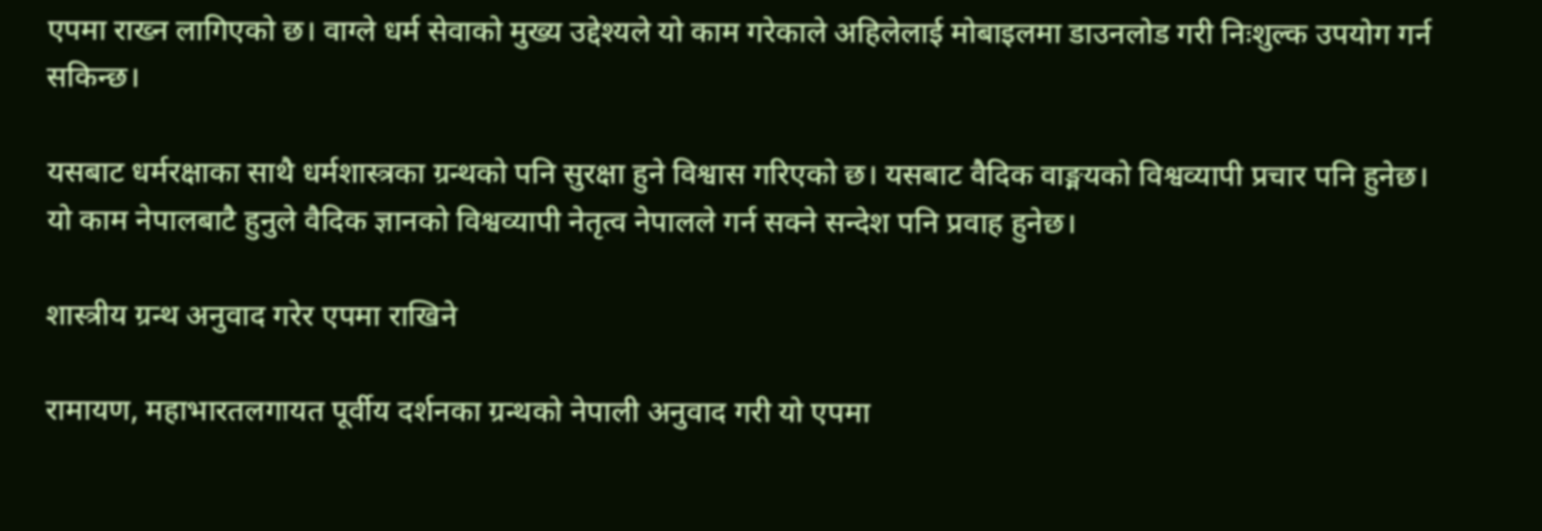एपमा राख्न लागिएको छ। वाग्ले धर्म सेवाको मुख्य उद्देश्यले यो काम गरेकाले अहिलेलाई मोबाइलमा डाउनलोड गरी निःशुल्क उपयोग गर्न सकिन्छ।

यसबाट धर्मरक्षाका साथै धर्मशास्त्रका ग्रन्थको पनि सुरक्षा हुने विश्वास गरिएको छ। यसबाट वैदिक वाङ्मयको विश्वव्यापी प्रचार पनि हुनेछ। यो काम नेपालबाटै हुनुले वैदिक ज्ञानको विश्वव्यापी नेतृत्व नेपालले गर्न सक्ने सन्देश पनि प्रवाह हुनेछ।

शास्त्रीय ग्रन्थ अनुवाद गरेर एपमा राखिने

रामायण, महाभारतलगायत पूर्वीय दर्शनका ग्रन्थको नेपाली अनुवाद गरी यो एपमा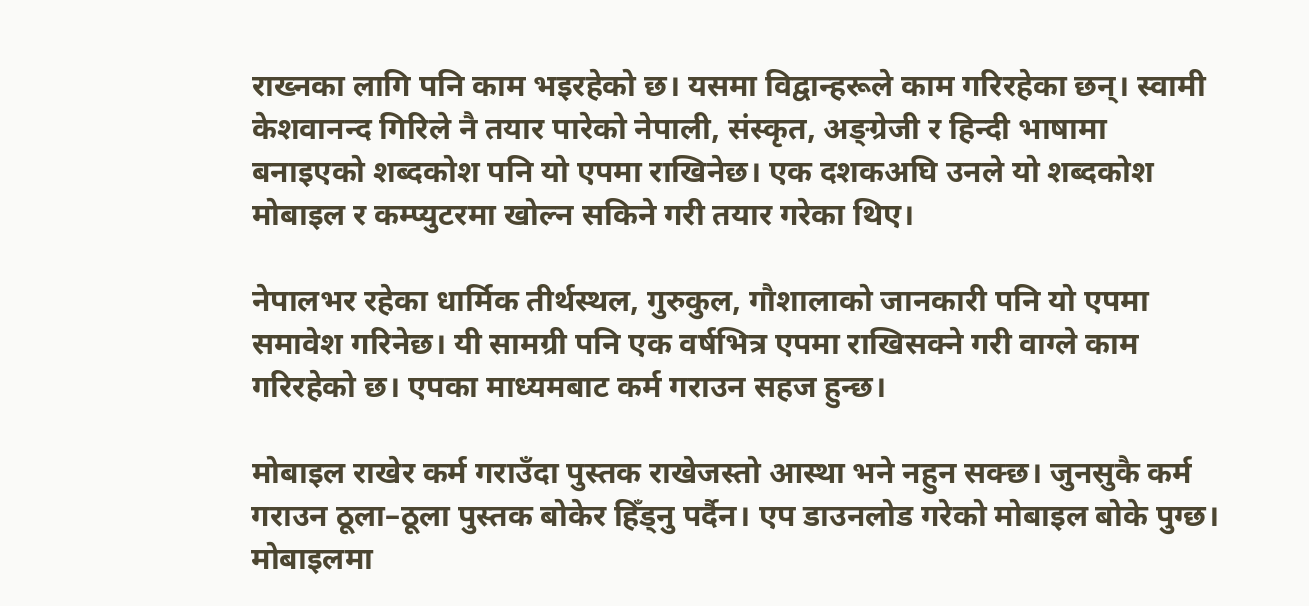राख्नका लागि पनि काम भइरहेको छ। यसमा विद्वान्हरूले काम गरिरहेका छन्। स्वामी केशवानन्द गिरिले नै तयार पारेको नेपाली, संस्कृत, अङ्ग्रेजी र हिन्दी भाषामा बनाइएको शब्दकोश पनि यो एपमा राखिनेछ। एक दशकअघि उनले यो शब्दकोश मोबाइल र कम्प्युटरमा खोल्न सकिने गरी तयार गरेका थिए।

नेपालभर रहेका धार्मिक तीर्थस्थल, गुरुकुल, गौशालाको जानकारी पनि यो एपमा समावेश गरिनेछ। यी सामग्री पनि एक वर्षभित्र एपमा राखिसक्ने गरी वाग्ले काम गरिरहेको छ। एपका माध्यमबाट कर्म गराउन सहज हुन्छ।

मोबाइल राखेर कर्म गराउँदा पुस्तक राखेजस्तो आस्था भने नहुन सक्छ। जुनसुकै कर्म गराउन ठूला–ठूला पुस्तक बोकेर हिँड्नु पर्दैन। एप डाउनलोड गरेको मोबाइल बोके पुग्छ। मोबाइलमा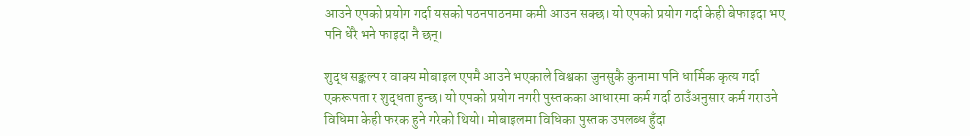आउने एपको प्रयोग गर्दा यसको पठनपाठनमा कमी आउन सक्छ। यो एपको प्रयोग गर्दा केही बेफाइदा भए पनि धेरै भने फाइदा नै छन्।

शुद्ध सङ्कल्प र वाक्य मोबाइल एपमै आउने भएकाले विश्वका जुनसुकै कुनामा पनि धार्मिक कृत्य गर्दा एकरूपता र शुद्धता हुन्छ। यो एपको प्रयोग नगरी पुस्तकका आधारमा कर्म गर्दा ठाउँअनुसार कर्म गराउने विधिमा केही फरक हुने गरेको थियो। मोबाइलमा विधिका पुस्तक उपलब्ध हुँदा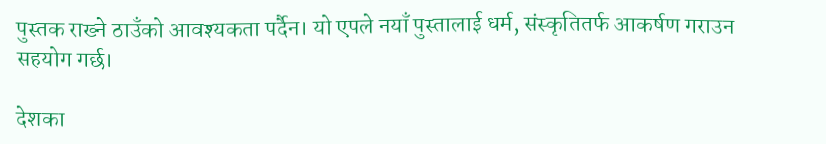पुस्तक राख्ने ठाउँको आवश्यकता पर्दैन। यो एपले नयाँ पुस्तालाई धर्म, संस्कृतितर्फ आकर्षण गराउन सहयोग गर्छ।

देशका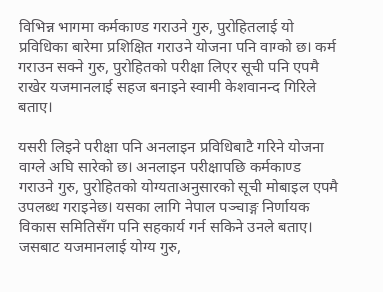विभिन्न भागमा कर्मकाण्ड गराउने गुरु, पुरोहितलाई यो प्रविधिका बारेमा प्रशिक्षित गराउने योजना पनि वाग्को छ। कर्म गराउन सक्ने गुरु, पुरोहितको परीक्षा लिएर सूची पनि एपमै राखेर यजमानलाई सहज बनाइने स्वामी केशवानन्द गिरिले बताए।

यसरी लिइने परीक्षा पनि अनलाइन प्रविधिबाटै गरिने योजना वाग्ले अघि सारेको छ। अनलाइन परीक्षापछि कर्मकाण्ड गराउने गुरु, पुरोहितको योग्यताअनुसारको सूची मोबाइल एपमै उपलब्ध गराइनेछ। यसका लागि नेपाल पञ्चाङ्ग निर्णायक विकास समितिसँग पनि सहकार्य गर्न सकिने उनले बताए। जसबाट यजमानलाई योग्य गुरु,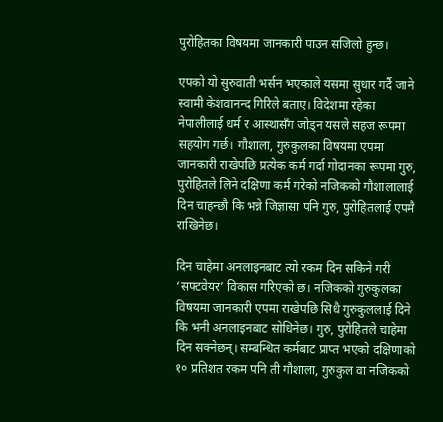पुरोहितका विषयमा जानकारी पाउन सजिलो हुन्छ।

एपको यो सुरुवाती भर्सन भएकाले यसमा सुधार गर्दै जाने स्वामी केशवानन्द गिरिले बताए। विदेशमा रहेका नेपालीलाई धर्म र आस्थासँग जोड्न यसले सहज रूपमा सहयोग गर्छ। गौशाला, गुरुकुलका विषयमा एपमा जानकारी राखेपछि प्रत्येक कर्म गर्दा गोदानका रूपमा गुरु, पुरोहितले लिने दक्षिणा कर्म गरेको नजिकको गौशालालाई दिन चाहन्छौ कि भन्ने जिज्ञासा पनि गुरु, पुरोहितलाई एपमै राखिनेछ।

दिन चाहेमा अनलाइनबाट त्यो रकम दिन सकिने गरी ‘सफ्टवेयर’ विकास गरिएको छ। नजिकको गुरुकुलका विषयमा जानकारी एपमा राखेपछि सिधै गुरुकुललाई दिने कि भनी अनलाइनबाट सोधिनेछ। गुरु, पुरोहितले चाहेमा दिन सक्नेछन्। सम्बन्धित कर्मबाट प्राप्त भएको दक्षिणाको १० प्रतिशत रकम पनि ती गौशाला, गुरुकुल वा नजिकको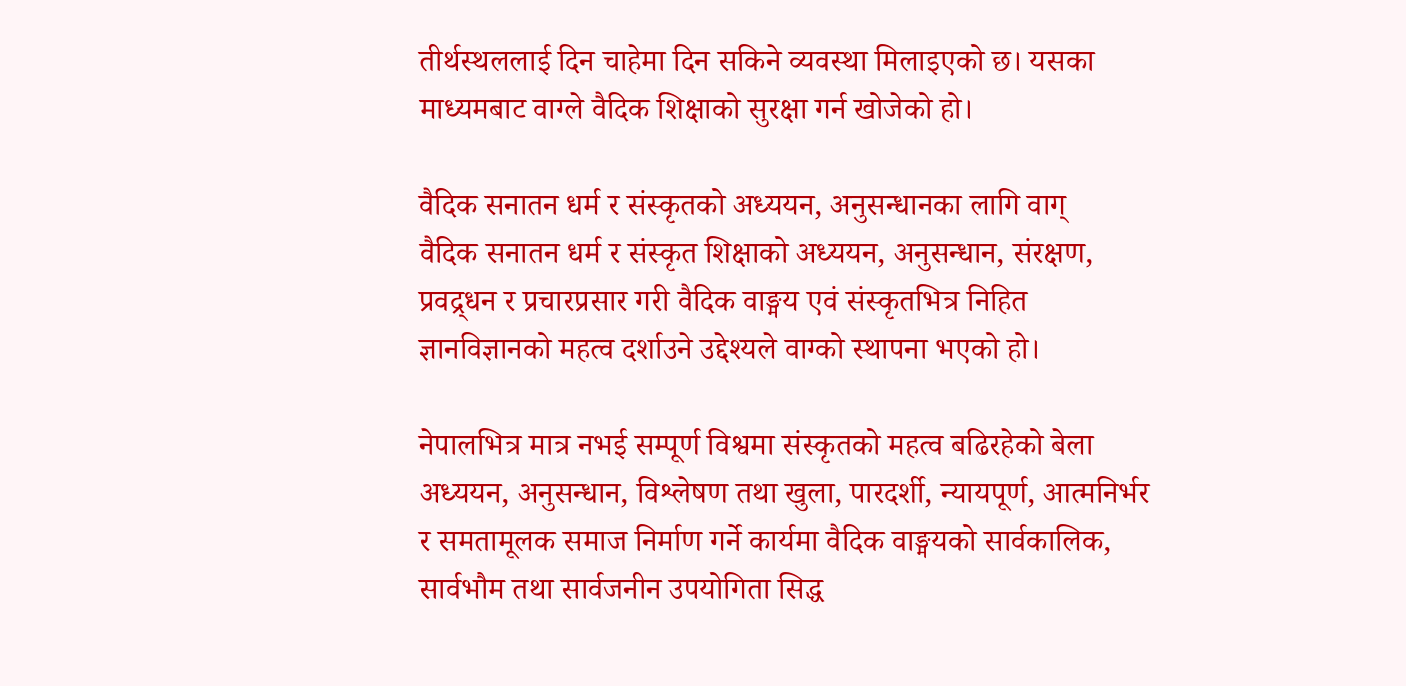तीर्थस्थललाई दिन चाहेमा दिन सकिने व्यवस्था मिलाइएको छ। यसका माध्यमबाट वाग्ले वैदिक शिक्षाको सुरक्षा गर्न खोजेको हो।

वैदिक सनातन धर्म र संस्कृतको अध्ययन, अनुसन्धानका लागि वाग्
वैदिक सनातन धर्म र संस्कृत शिक्षाको अध्ययन, अनुसन्धान, संरक्षण, प्रवद्र्धन र प्रचारप्रसार गरी वैदिक वाङ्मय एवं संस्कृतभित्र निहित ज्ञानविज्ञानको महत्व दर्शाउने उद्देश्यले वाग्को स्थापना भएको हो।

नेपालभित्र मात्र नभई सम्पूर्ण विश्वमा संस्कृतको महत्व बढिरहेको बेला अध्ययन, अनुसन्धान, विश्लेषण तथा खुला, पारदर्शी, न्यायपूर्ण, आत्मनिर्भर र समतामूलक समाज निर्माण गर्ने कार्यमा वैदिक वाङ्मयको सार्वकालिक, सार्वभौम तथा सार्वजनीन उपयोगिता सिद्ध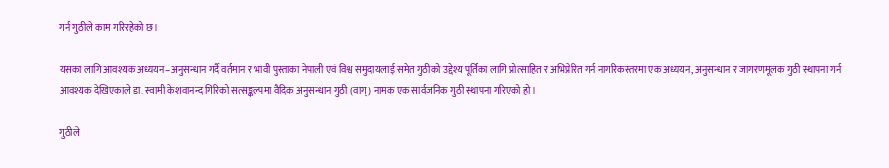गर्न गुठीले काम गरिरहेको छ।

यसका लागि आवश्यक अध्ययन–अनुसन्धान गर्दै वर्तमान र भावी पुस्ताका नेपाली एवं विश्व समुदायलाई समेत गुठीको उद्देश्य पूर्तिका लागि प्रोत्साहित र अभिप्रेरित गर्न नागरिकस्तरमा एक अध्ययन, अनुसन्धान र जागरणमूलक गुठी स्थापना गर्न आवश्यक देखिएकाले डा. स्वामी केशवानन्द गिरिको सत्सङ्कल्पमा वैदिक अनुसन्धान गुठी (वाग्) नामक एक सार्वजनिक गुठी स्थापना गरिएको हो।

गुठीले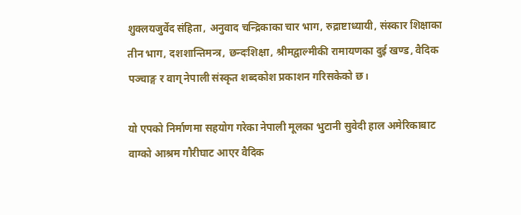शुक्लयजुर्वेद संहिता, अनुवाद चन्द्रिकाका चार भाग, रुद्राष्टाध्यायी, संस्कार शिक्षाका तीन भाग, दशशान्तिमन्त्र, छन्दःशिक्षा, श्रीमद्वाल्मीकी रामायणका दुई खण्ड, वैदिक पञ्चाङ्ग र वाग् नेपाली संस्कृत शब्दकोश प्रकाशन गरिसकेको छ।

यो एपको निर्माणमा सहयोग गरेका नेपाली मूलका भुटानी सुवेदी हाल अमेरिकाबाट वाग्को आश्रम गौरीघाट आएर वैदिक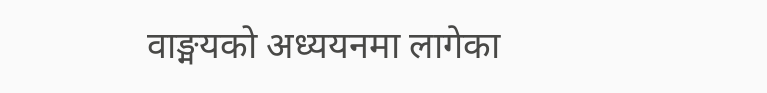वाङ्मयको अध्ययनमा लागेका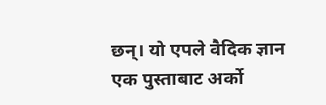छन्। यो एपले वैदिक ज्ञान एक पुस्ताबाट अर्को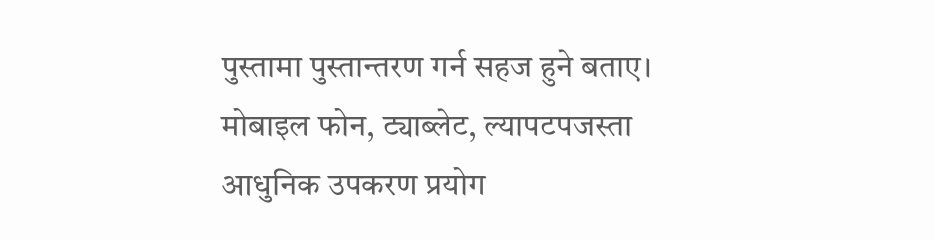पुस्तामा पुस्तान्तरण गर्न सहज हुने बताए। मोबाइल फोन, ट्याब्लेट, ल्यापटपजस्ता आधुनिक उपकरण प्रयोग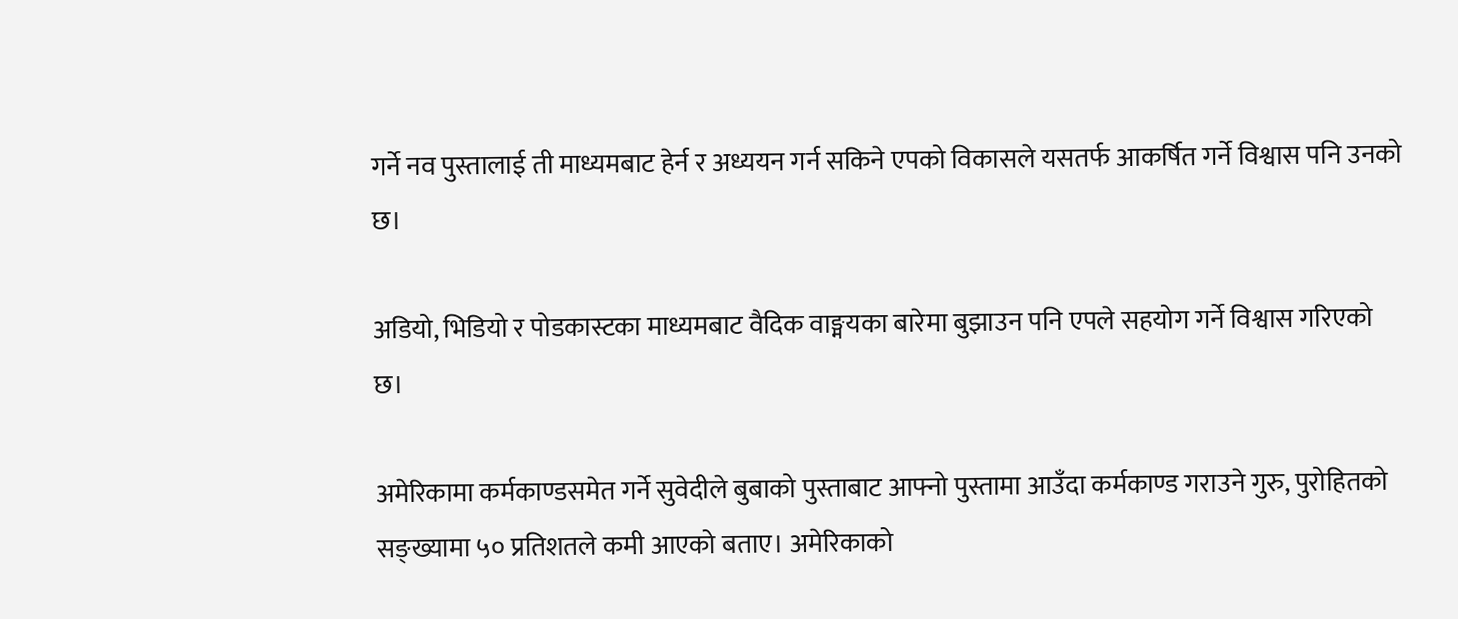गर्ने नव पुस्तालाई ती माध्यमबाट हेर्न र अध्ययन गर्न सकिने एपको विकासले यसतर्फ आकर्षित गर्ने विश्वास पनि उनको छ।

अडियो, भिडियो र पोडकास्टका माध्यमबाट वैदिक वाङ्मयका बारेमा बुझाउन पनि एपले सहयोग गर्ने विश्वास गरिएको छ।

अमेरिकामा कर्मकाण्डसमेत गर्ने सुवेदीले बुबाको पुस्ताबाट आफ्नो पुस्तामा आउँदा कर्मकाण्ड गराउने गुरु, पुरोहितको सङ्ख्यामा ५० प्रतिशतले कमी आएको बताए। अमेरिकाको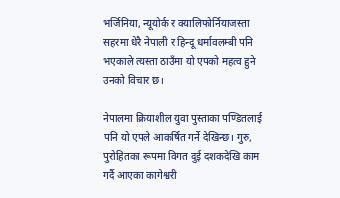भर्जिनिया, न्यूयोर्क र क्यालिफोर्नियाजस्ता सहरमा धेरै नेपाली र हिन्दू धर्मावलम्बी पनि भएकाले त्यस्ता ठाउँमा यो एपको महत्व हुने उनको विचार छ।

नेपालमा क्रियाशील युवा पुस्ताका पण्डितलाई पनि यो एपले आकर्षित गर्ने देखिन्छ। गुरु, पुरोहितका रूपमा विगत दुई दशकदेखि काम गर्दै आएका कागेश्वरी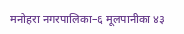मनोहरा नगरपालिका–६ मूलपानीका ४३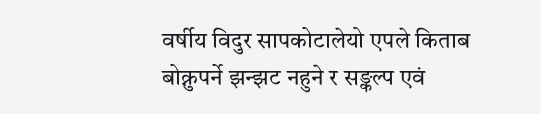वर्षीय विदुर सापकोटालेयो एपले किताब बोक्नुपर्ने झन्झट नहुने र सङ्कल्प एवं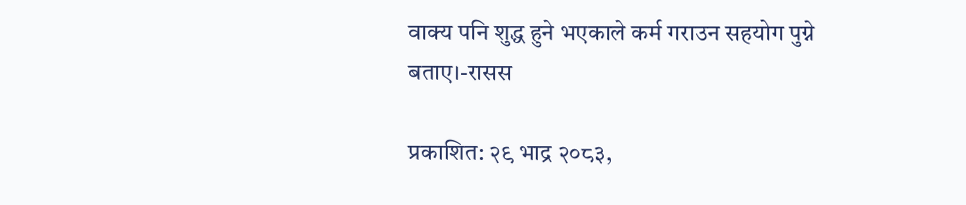वाक्य पनि शुद्ध हुने भएकाले कर्म गराउन सहयोग पुग्ने बताए।-रासस

प्रकाशित: २९ भाद्र २०८३,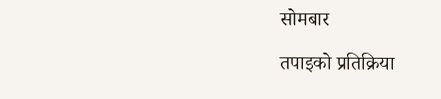सोमबार

तपाइको प्रतिक्रिया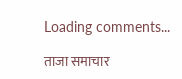Loading comments...

ताजा समाचार